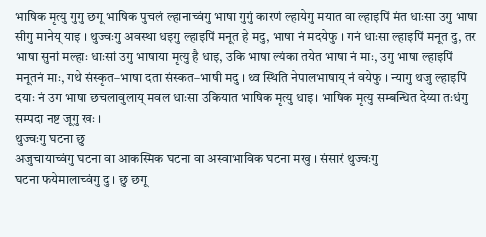भाषिक मृत्यु गुगु छगू भाषिक पुचलं ल्हानाच्वंगु भाषा गुगुं कारणं ल्हायेगु मयात वा ल्हाइपिं मंत धाःसा उगु भाषा सीगु मानेय् याइ । थुज्वःगु अवस्था धइगु ल्हाइपिं मनूत हे मदु, भाषा नं मदयेफु । गनं धाःसा ल्हाइपिं मनूत दु, तर भाषा सुनां मल्हाः धाःसां उगु भाषाया मृत्यु है धाइ, उकि भाषा ल्यंका तयेत भाषा नं माः, उगु भाषा ल्हाइपिं मनूतनं माः, गथे संस्कृत–भाषा दता संस्कत–भाषी मदु । थ्व स्थिति नेपालभाषाय् नं वयेफु । न्यागु थजु ल्हाइपिं दयाः नं उग भाषा छचलावुलाय् मवल धाःसा उकियात भाषिक मृत्यु धाइ। भाषिक मृत्यु सम्बन्धित देय्या तःधंगु सम्पदा नष्ट जूगु खः ।
थुज्वःगु घटना छु
अजुचायाच्वंगु घटना वा आकस्मिक घटना वा अस्वाभाविक घटना मखु । संसारं थुज्वःगु
घटना फयेमालाच्वंगु दु । छु छगू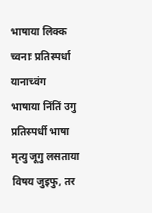भाषाया लिक्क च्वनाः प्रतिस्पर्धा यानाच्वंग
भाषाया निंतिं उगु प्रतिस्पर्धी भाषा मृत्यु जूगु लसताया विषय जुइफु, तर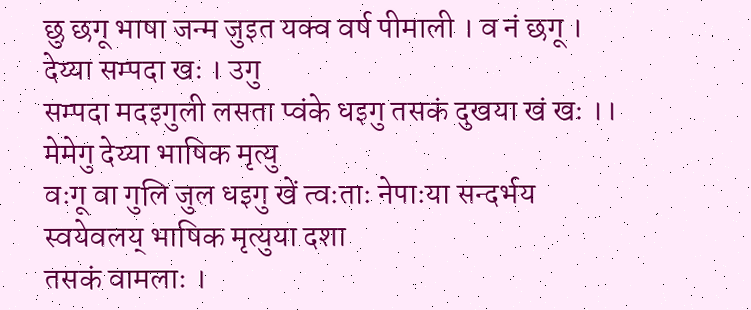छु छगू भाषा जन्म जुइत यक्व वर्ष पीमाली । व नं छगू । देय्या सम्पदा खः । उगु
सम्पदा मदइगुली लसता प्वंके धइगु तसकं दुखया खं खः ।। मेमेगु देय्या भाषिक मृत्यु
वःगू वा गुलि जुल धइगु खें त्वःताः नेपाःया सन्दर्भय स्वयेवलय् भाषिक मृत्युया दशा
तसकं वामलाः ।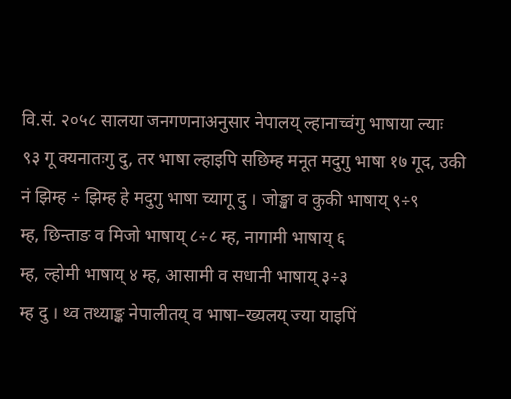वि.सं. २०५८ सालया जनगणनाअनुसार नेपालय् ल्हानाच्वंगु भाषाया ल्याः
९३ गू क्यनातःगु दु, तर भाषा ल्हाइपि सछिम्ह मनूत मदुगु भाषा १७ गूद, उकी
नं झिम्ह ÷ झिम्ह हे मदुगु भाषा च्यागू दु । जोङ्खा व कुकी भाषाय् ९÷९
म्ह, छिन्ताङ व मिजो भाषाय् ८÷८ म्ह, नागामी भाषाय् ६
म्ह, ल्होमी भाषाय् ४ म्ह, आसामी व सधानी भाषाय् ३÷३
म्ह दु । थ्व तथ्याङ्क नेपालीतय् व भाषा–ख्यलय् ज्या याइपिं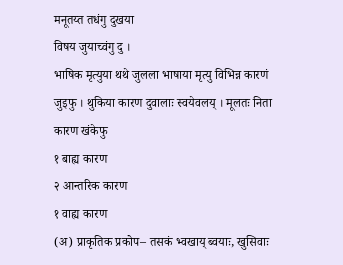मनूतय्त तधंगु दुखया
विषय जुयाच्वंगु दु ।
भाषिक मृत्युया थथे जुलला भाषाया मृत्यु विभिन्न कारणं जुइफु । थुकिया कारण दुवालाः स्वयेवलय् । मूलतः निता कारण खंकेफु
१ बाह्य कारण
२ आन्तरिक कारण
१ वाह्य कारण
(अ) प्राकृतिक प्रकोप– तसकं भ्वखाय् ब्वयाः, खुसिवाः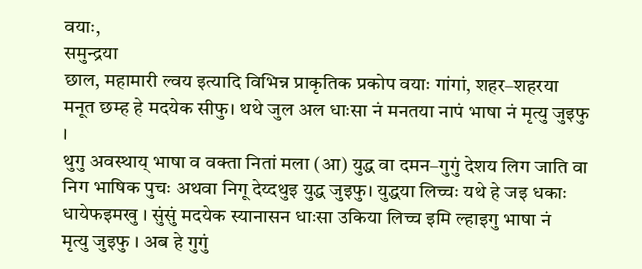वयाः,
समुन्द्रया
छाल, महामारी ल्वय इत्यादि विभिन्न प्राकृतिक प्रकोप वयाः गांगां, शहर–शहरया
मनूत छम्ह हे मदयेक सीफु। थथे जुल अल धाःसा नं मनतया नापं भाषा नं मृत्यु जुइफु ।
थुगु अवस्थाय् भाषा व वक्ता नितां मला (आ) युद्ध वा दमन–गुगुं देशय लिग जाति वा
निग भाषिक पुचः अथवा निगू देय्दथुइ युद्ध जुइफु। युद्धया लिच्चः यथे हे जइ धकाः
धायेफइमखु । सुंसुं मदयेक स्यानासन धाःसा उकिया लिच्च इमि ल्हाइगु भाषा नं
मृत्यु जुइफु । अब हे गुगुं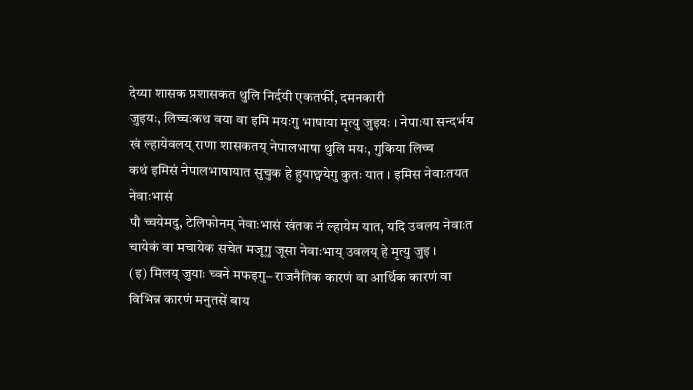देय्या शासक प्रशासकत थुलि निर्दयी एकतर्फी, दमनकारी
जुइयः, लिच्चःकथ वया वा इमि मयःगु भाषाया मृत्यु जुइयः । नेपाःया सन्दर्भय
खं ल्हायेवलय् राणा शासकतय् नेपालभाषा थुलि मयः, गुकिया लिच्च
कथं इमिसं नेपालभाषायात सुचुक हे हुयाछ्वयेगु कुतः यात । इमिस नेवाःतयत नेवाःभासं
पौ च्चयेमदु, टेलिफोनम् नेवाःभासं खंतक नं ल्हायेम यात, यदि उवलय नेवाःत
चायेकं वा मचायेक सचेत मजूगु जूसा नेवाःभाय् उवलय् हे मृत्यु जुइ ।
(इ) मिलय् जुयाः च्वने मफइगु– राजनैतिक कारणं वा आर्थिक कारणं वा
विभिन्न कारणं मनुतसें बाय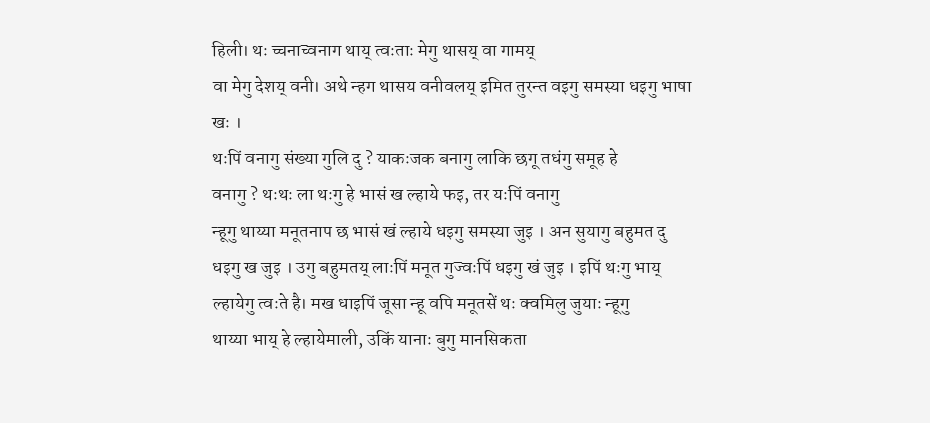हिली। थः च्चनाच्वनाग थाय् त्वःताः मेगु थासय् वा गामय्
वा मेगु देशय् वनी। अथे न्हग थासय वनीवलय् इमित तुरन्त वइगु समस्या धइगु भाषा खः ।
थःपिं वनागु संख्या गुलि दु ? याकःजक बनागु लाकि छगू तधंगु समूह हे
वनागु ? थःथः ला थःगु हे भासं ख ल्हाये फइ, तर यःपिं वनागु
न्हूगु थाय्या मनूतनाप छ भासं खं ल्हाये धइगु समस्या जुइ । अन सुयागु बहुमत दु
धइगु ख जुइ । उगु बहुमतय् लाःपिं मनूत गुज्वःपिं धइगु खं जुइ । इपिं थःगु भाय्
ल्हायेगु त्वःते है। मख धाइपिं जूसा न्हू वपि मनूतसें थः क्वमिलु जुयाः न्हूगु
थाय्या भाय् हे ल्हायेमाली, उकिं यानाः बुगु मानसिकता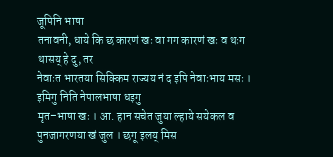जूपिनि भाषा
तनावनी, धाये कि छ कारणं खः वा गग कारणं खः व थःग थासय् हे दु, तर
नेवाःत भारतया सिक्किम राज्यय नं द इपि नेवाःभाय मसः । इमिगु निति नेपालभाषा धइगु
मृत–भाषा खः । आ. हान सचेत जुया ल्हाये सयेकल व पुनजागरणया खं जुल । छगू इलय् मिस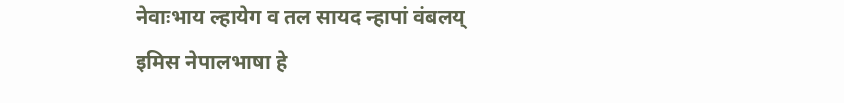नेवाःभाय ल्हायेग व तल सायद न्हापां वंबलय् इमिस नेपालभाषा हे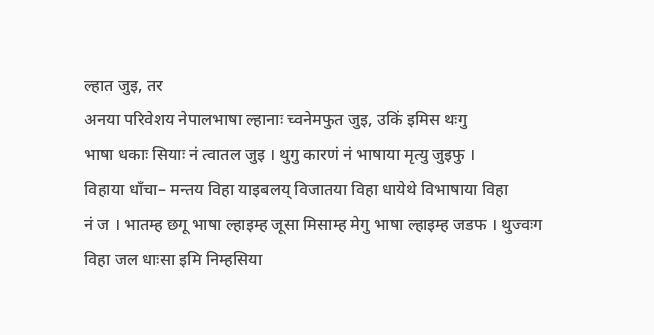ल्हात जुइ, तर
अनया परिवेशय नेपालभाषा ल्हानाः च्वनेमफुत जुइ, उकिं इमिस थःगु
भाषा धकाः सियाः नं त्वातल जुइ । थुगु कारणं नं भाषाया मृत्यु जुइफु ।
विहाया धाँचा– मन्तय विहा याइबलय् विजातया विहा धायेथे विभाषाया विहा
नं ज । भातम्ह छगू भाषा ल्हाइम्ह जूसा मिसाम्ह मेगु भाषा ल्हाइम्ह जडफ । थुज्वःग
विहा जल धाःसा इमि निम्हसिया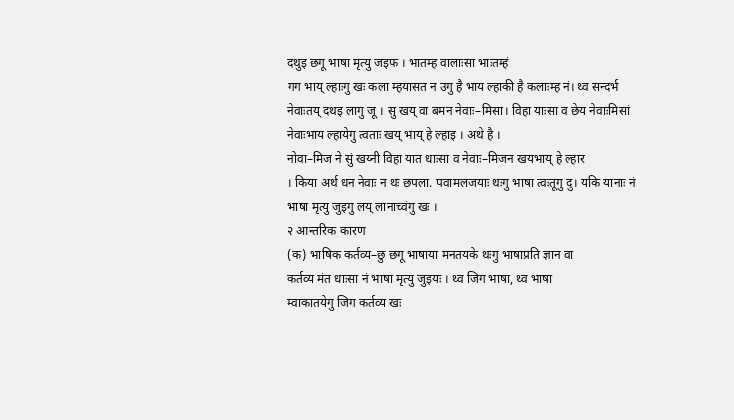दथुइ छगू भाषा मृत्यु जइफ । भातम्ह वालाःसा भाःतम्हं
गग भाय् ल्हाःगु खः कला म्हयासत न उगु है भाय ल्हाकी है कलाःम्ह नं। थ्व सन्दर्भ
नेवाःतय् दथइ लागु जू । सु खय् वा बमन नेवाः–मिसा। विहा याःसा व छेय नेवाःमिसां
नेवाःभाय ल्हायेगु त्वताः खय् भाय् हे ल्हाइ । अथे है ।
नोवा–मिज ने सुं खय्नी विहा यात धाःसा व नेवाः–मिजन खयभाय् हे ल्हार
। किया अर्थ धन नेवाः न थः छपला. पवामलजयाः थःगु भाषा त्वःतूगु दु। यकि यानाः नं
भाषा मृत्यु जुइगु लय् लानाच्वंगु खः ।
२ आन्तरिक कारण
(क) भाषिक कर्तव्य–छु छगू भाषाया मनतयके थःगु भाषाप्रति ज्ञान वा
कर्तव्य मंत धाःसा नं भाषा मृत्यु जुइयः । थ्व जिग भाषा, थ्व भाषा
म्वाकातयेगु जिग कर्तव्य खः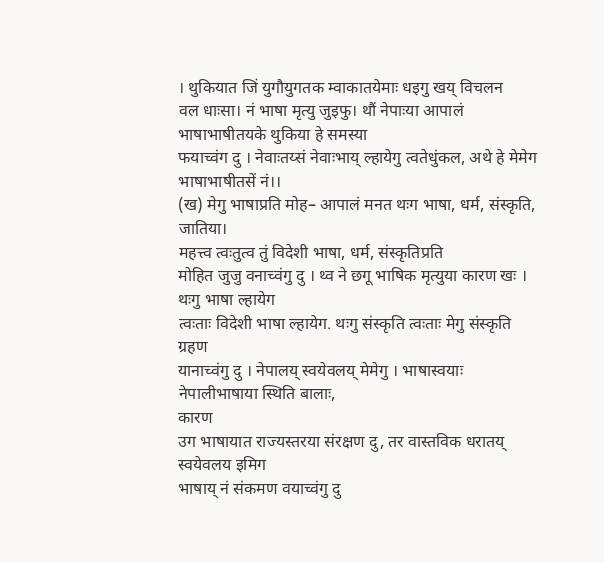। थुकियात जिं युगौयुगतक म्वाकातयेमाः धइगु खय् विचलन
वल धाःसा। नं भाषा मृत्यु जुइफु। थौं नेपाःया आपालं भाषाभाषीतयके थुकिया हे समस्या
फयाच्वंग दु । नेवाःतय्सं नेवाःभाय् ल्हायेगु त्वतेधुंकल, अथे हे मेमेग
भाषाभाषीतसें नं।।
(ख) मेगु भाषाप्रति मोह– आपालं मनत थःग भाषा, धर्म, संस्कृति,
जातिया।
महत्त्व त्वःतुत्व तुं विदेशी भाषा, धर्म, संस्कृतिप्रति
मोहित जुजु वनाच्वंगु दु । थ्व ने छगू भाषिक मृत्युया कारण खः । थःगु भाषा ल्हायेग
त्वःताः विदेशी भाषा ल्हायेग. थःगु संस्कृति त्वःताः मेगु संस्कृति ग्रहण
यानाच्वंगु दु । नेपालय् स्वयेवलय् मेमेगु । भाषास्वयाः नेपालीभाषाया स्थिति बालाः,
कारण
उग भाषायात राज्यस्तरया संरक्षण दु, तर वास्तविक धरातय् स्वयेवलय इमिग
भाषाय् नं संकमण वयाच्वंगु दु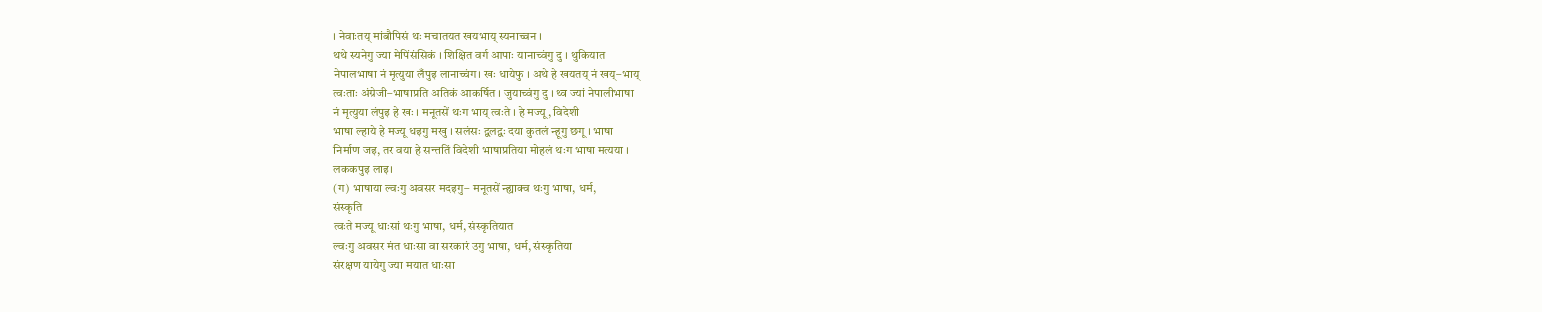। नेवाःतय् मांबौपिसं थः मचातयत खयभाय् स्यनाच्वन ।
थथे स्यनेगु ज्या मेपिंसंसिकं । शिक्षित वर्ग आपाः यानाच्वंगु दु । थुकियात
नेपालभाषा नं मृत्युया लँपुइ लानाच्चंग। खः धायेफु । अथे हे खयतय् नं खय्–भाय्
त्वःताः अंग्रेजी–भाषाप्रति अतिकं आकर्षित । जुयाच्वंगु दु । थ्व ज्यां नेपालीभाषा
नं मृत्युया लंपुइ हे खः । मनूतसें थःग भाय् त्वःते । हे मज्यू, विदेशी
भाषा ल्हाये हे मज्यू धइगु मखु । सलंसः द्वलद्वः दया कुतलं न्हूगु छगू । भाषा
निर्माण जइ, तर वया हे सन्ततिं विदेशी भाषाप्रतिया मोहलं थःग भाषा मत्यया ।
लककपुइ लाइ।
(ग) भाषाया ल्वःगु अवसर मदइगु– मनूतसें न्ह्याक्व थःगु भाषा, धर्म,
संस्कृति
त्वःते मज्यू धाःसां थःगु भाषा, धर्म, संस्कृतियात
ल्वःगु अवसर मंत धाःसा वा सरकारं उगु भाषा, धर्म, संस्कृतिया
संरक्षण यायेगु ज्या मयात धाःसा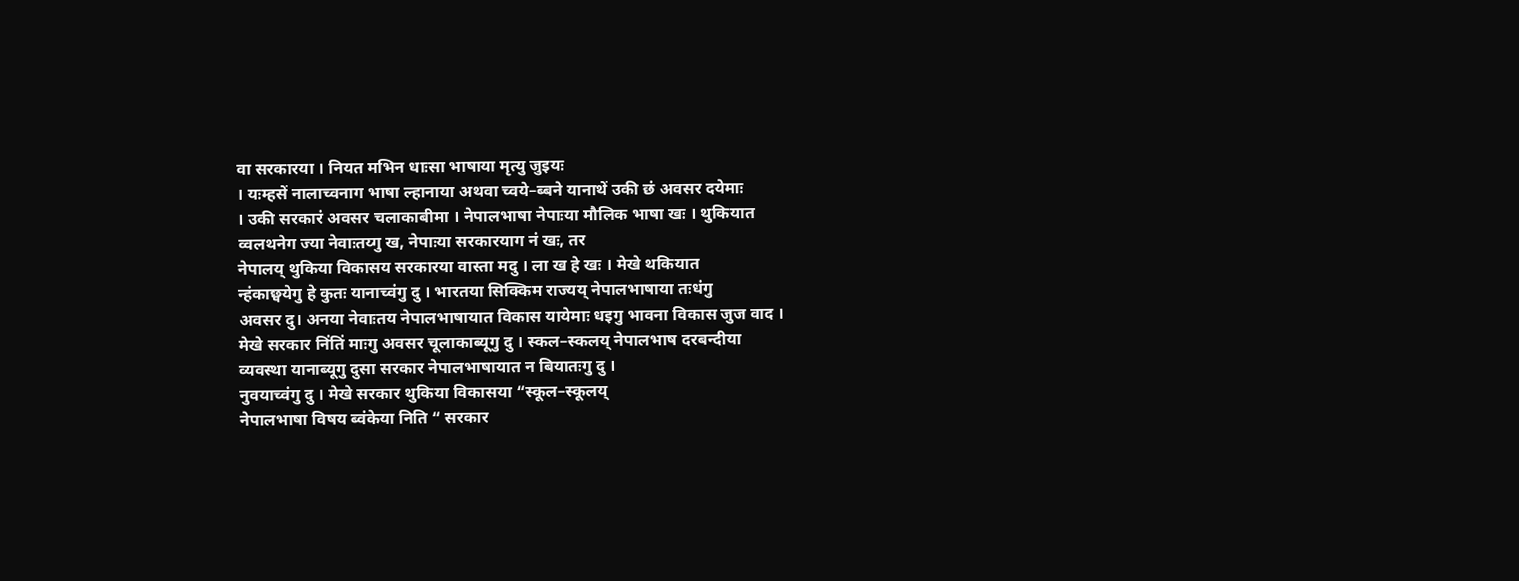वा सरकारया । नियत मभिन धाःसा भाषाया मृत्यु जुइयः
। यःम्हसें नालाच्वनाग भाषा ल्हानाया अथवा च्वये–ब्बने यानाथें उकी छं अवसर दयेमाः
। उकी सरकारं अवसर चलाकाबीमा । नेपालभाषा नेपाःया मौलिक भाषा खः । थुकियात
व्वलथनेग ज्या नेवाःतय्गु ख, नेपाःया सरकारयाग नं खः, तर
नेपालय् थुकिया विकासय सरकारया वास्ता मदु । ला ख हे खः । मेखे थकियात
न्हंकाछ्वयेगु हे कुतः यानाच्वंगु दु । भारतया सिक्किम राज्यय् नेपालभाषाया तःधंगु
अवसर दु। अनया नेवाःतय नेपालभाषायात विकास यायेमाः धइगु भावना विकास जुज वाद ।
मेखे सरकार निंतिं माःगु अवसर चूलाकाब्यूगु दु । स्कल–स्कलय् नेपालभाष दरबन्दीया
व्यवस्था यानाब्यूगु दुसा सरकार नेपालभाषायात न बियातःगु दु ।
नुवयाच्वंगु दु । मेखे सरकार थुकिया विकासया “स्कूल–स्कूलय्
नेपालभाषा विषय ब्वंकेया निति “ सरकार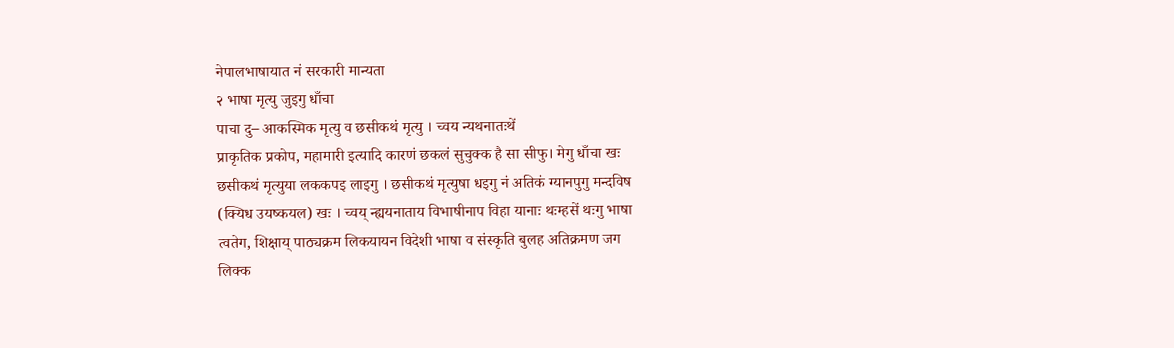नेपालभाषायात नं सरकारी मान्यता
२ भाषा मृत्यु जुइगु धाँचा
पाचा दु– आकस्मिक मृत्यु व छसीकथं मृत्यु । च्वय न्यथनातःथें
प्राकृतिक प्रकोप, महामारी इत्यादि कारणं छकलं सुचुक्क है सा सीफु। मेगु धाँचा खः
छसीकथं मृत्युया लककपइ लाइगु । छसीकथं मृत्युषा धइगु नं अतिकं ग्यानपुगु मन्दविष
(क्यिध उयष्कयल) खः । च्वय् न्ह्ययनाताय विभाषीनाप विहा यानाः थःम्हसें थःगु भाषा
त्वतेग, शिक्षाय् पाठ्यक्रम लिकयायन विदेशी भाषा व संस्कृति बुलह अतिक्रमण जग
लिक्क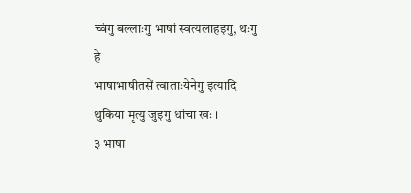च्वंगु बल्लाःगु भाषां स्वत्यलाहइगु, थःगु हे
भाषाभाषीतसें त्वाताःयेनेगु इत्यादि थुकिया मृत्यु जुइगु धांचा खः ।
३ भाषा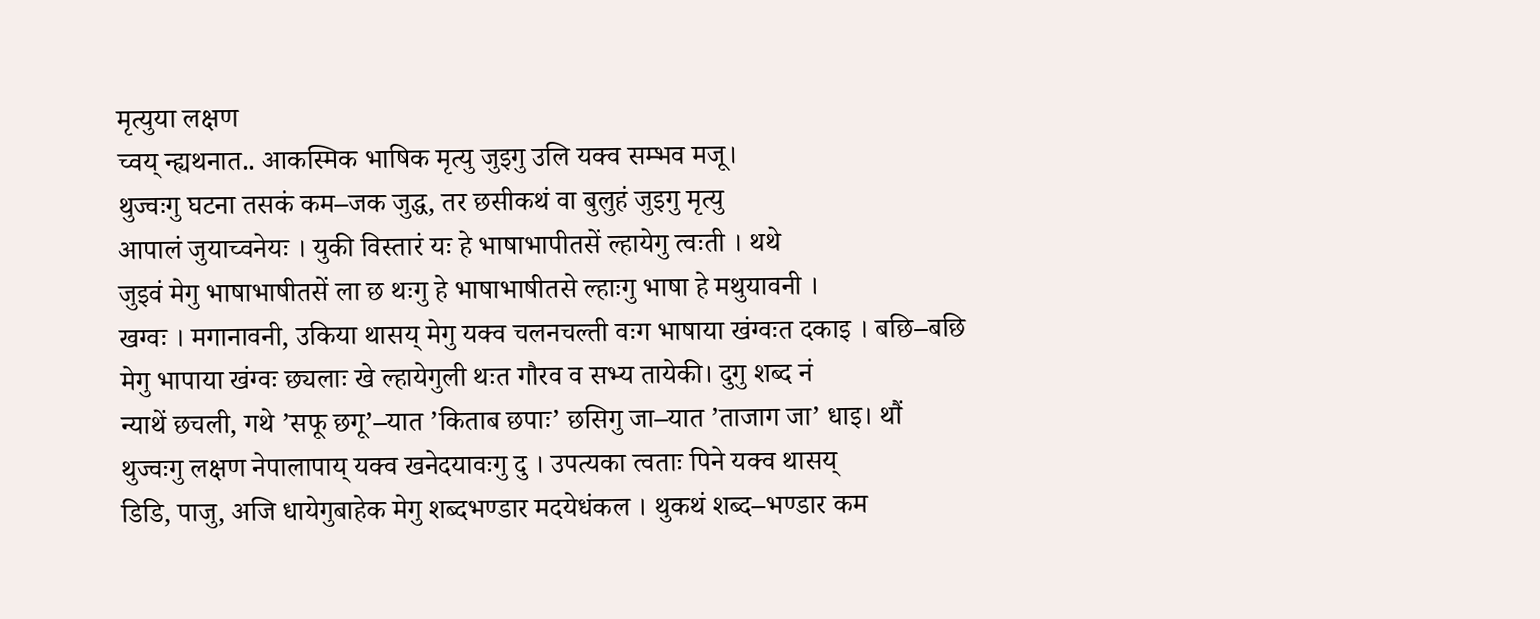मृत्युया लक्षण
च्वय् न्ह्यथनात.. आकस्मिक भाषिक मृत्यु जुइगु उलि यक्व सम्भव मजू।
थुज्वःगु घटना तसकं कम–जक जुद्ध, तर छसीकथं वा बुलुहं जुइगु मृत्यु
आपालं जुयाच्वनेयः । युकी विस्तारं यः हे भाषाभापीतसें ल्हायेगु त्वःती । थथे
जुइवं मेगु भाषाभाषीतसें ला छ थःगु हे भाषाभाषीतसे ल्हाःगु भाषा हे मथुयावनी ।
खग्वः । मगानावनी, उकिया थासय् मेगु यक्व चलनचल्ती वःग भाषाया खंग्वःत दकाइ । बछि–बछि
मेगु भापाया खंग्वः छ्यलाः खे ल्हायेगुली थःत गौरव व सभ्य तायेकी। दुगु शब्द नं
न्याथें छचली, गथे ’सफू छगू’–यात ’किताब छपाः’ छसिगु जा–यात ’ताजाग जा’ धाइ। थौं
थुज्वःगु लक्षण नेपालापाय् यक्व खनेदयावःगु दु । उपत्यका त्वताः पिने यक्व थासय्
डिडि, पाजु, अजि धायेगुबाहेक मेगु शब्दभण्डार मदयेधंकल । थुकथं शब्द–भण्डार कम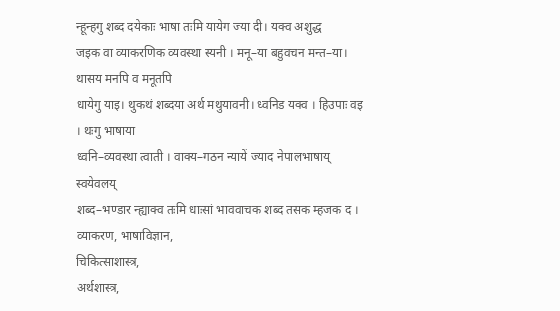न्हून्हगु शब्द दयेकाः भाषा तःमि यायेग ज्या दी। यक्व अशुद्ध
जइक वा व्याकरणिक व्यवस्था स्यनी । मनू–या बहुवचन मन्त–या। थासय मनपि व मनूतपि
धायेगु याइ। थुकथं शब्दया अर्थ मथुयावनी। ध्वनिड यक्व । हिउपाः वइ । थःगु भाषाया
ध्वनि–व्यवस्था त्वाती । वाक्य–गठन न्यायें ज्याद नेपालभाषाय् स्वयेवलय्
शब्द–भण्डार न्ह्याक्व तःमि धाःसां भाववाचक शब्द तसक म्हजक द । व्याकरण, भाषाविज्ञान,
चिकित्साशास्त्र,
अर्थशास्त्र,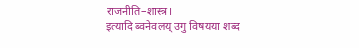राजनीति–शास्त्र।
इत्यादि ब्वनेवलय् उगु विषयया शब्द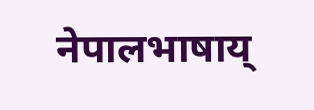नेपालभाषाय्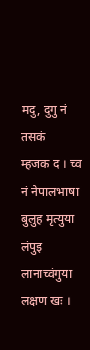मदु, दुगु नं तसकं
म्हजक द । च्व नं नेपालभाषा बुलुह मृत्युया लंपुइ लानाच्वंगुया लक्षण खः ।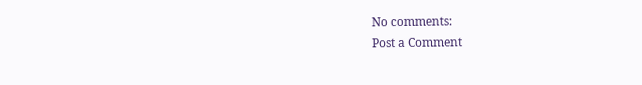No comments:
Post a Comment